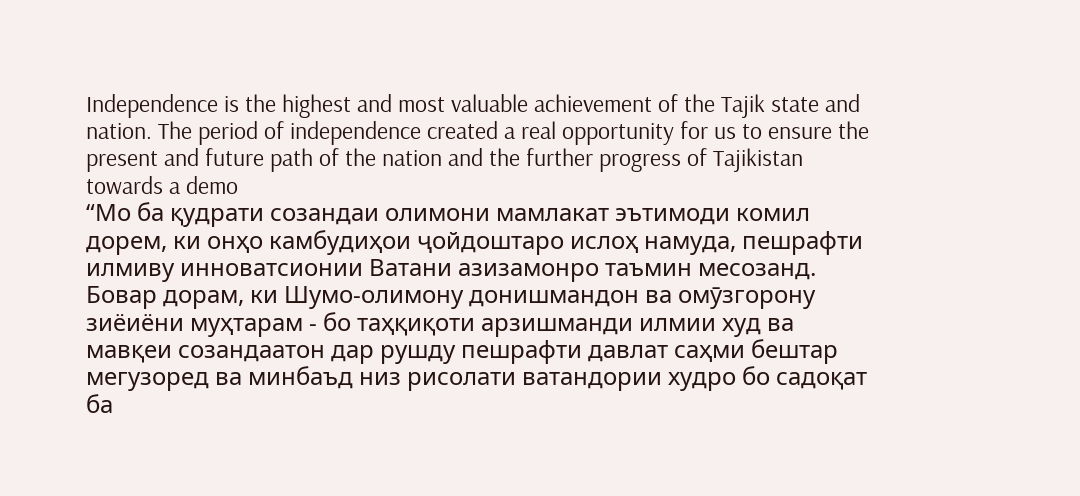Independence is the highest and most valuable achievement of the Tajik state and nation. The period of independence created a real opportunity for us to ensure the present and future path of the nation and the further progress of Tajikistan towards a demo
“Мо ба қудрати созандаи олимони мамлакат эътимоди комил дорем, ки онҳо камбудиҳои ҷойдоштаро ислоҳ намуда, пешрафти илмиву инноватсионии Ватани азизамонро таъмин месозанд. Бовар дорам, ки Шумо-олимону донишмандон ва омӯзгорону зиёиёни муҳтарам - бо таҳқиқоти арзишманди илмии худ ва мавқеи созандаатон дар рушду пешрафти давлат саҳми бештар мегузоред ва минбаъд низ рисолати ватандории худро бо садоқат ба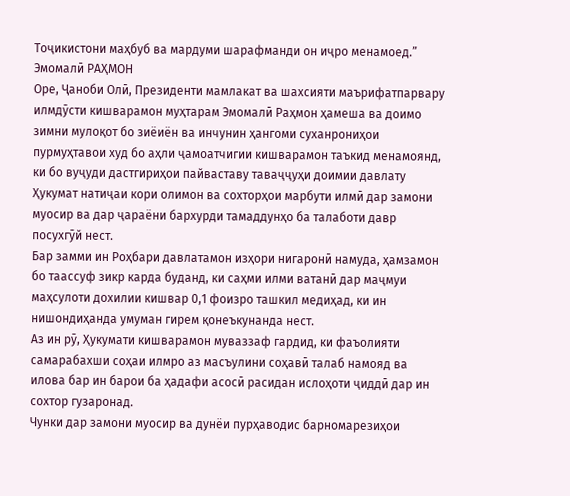Тоҷикистони маҳбуб ва мардуми шарафманди он иҷро менамоед.”
Эмомалӣ РАҲМОН
Оре, Ҷаноби Олӣ, Президенти мамлакат ва шахсияти маърифатпарвару илмдӯсти кишварамон муҳтарам Эмомалӣ Раҳмон ҳамеша ва доимо зимни мулоқот бо зиёиён ва инчунин ҳангоми суханрониҳои пурмуҳтавои худ бо аҳли ҷамоатчигии кишварамон таъкид менамоянд, ки бо вуҷуди дастгириҳои пайваставу таваҷҷуҳи доимии давлату Ҳукумат натиҷаи кори олимон ва сохторҳои марбути илмӣ дар замони муосир ва дар ҷараёни бархурди тамаддунҳо ба талаботи давр посухгӯй нест.
Бар замми ин Роҳбари давлатамон изҳори нигаронӣ намуда, ҳамзамон бо таассуф зикр карда буданд, ки саҳми илми ватанӣ дар маҷмуи маҳсулоти дохилии кишвар 0,1 фоизро ташкил медиҳад, ки ин нишондиҳанда умуман гирем қонеъкунанда нест.
Аз ин рӯ, Ҳукумати кишварамон муваззаф гардид, ки фаъолияти самарабахши соҳаи илмро аз масъулини соҳавӣ талаб намояд ва илова бар ин барои ба ҳадафи асосӣ расидан ислоҳоти ҷиддӣ дар ин сохтор гузаронад.
Чунки дар замони муосир ва дунёи пурҳаводис барномарезиҳои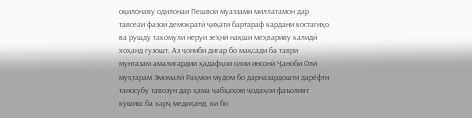оқилонаву одилонаи Пешвои муаззами миллатамон дар тавсеаи фазои демократӣ ҷиҳати бартараф кардани костагиҳо ва рушду такомули неруи зеҳнӣ нақши меҳвариву калидӣ хоҳанд гузошт. Аз ҷониби дигар бо мақсади ба таври мунтазам амалигардии ҳадафҳои олии инсонӣ Ҷаноби Олӣ муҳтарам Эмомалӣ Раҳмон мудом бо дарназардошти дарёфти таносубу тавозун дар ҳама ҷабҳаҳою ҷодаҳои фаъолият кӯшиш ба харҷ медиҳанд, ки бо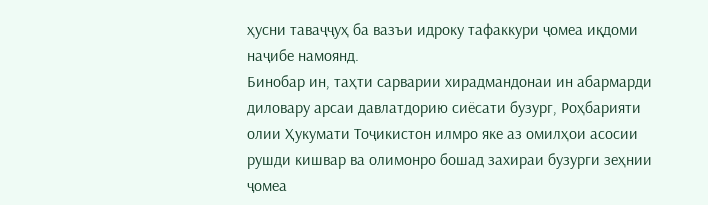ҳусни таваҷҷуҳ ба вазъи идроку тафаккури ҷомеа иқдоми наҷибе намоянд.
Бинобар ин, таҳти сарварии хирадмандонаи ин абармарди диловару арсаи давлатдорию сиёсати бузург, Роҳбарияти олии Ҳукумати Тоҷикистон илмро яке аз омилҳои асосии рушди кишвар ва олимонро бошад захираи бузурги зеҳнии ҷомеа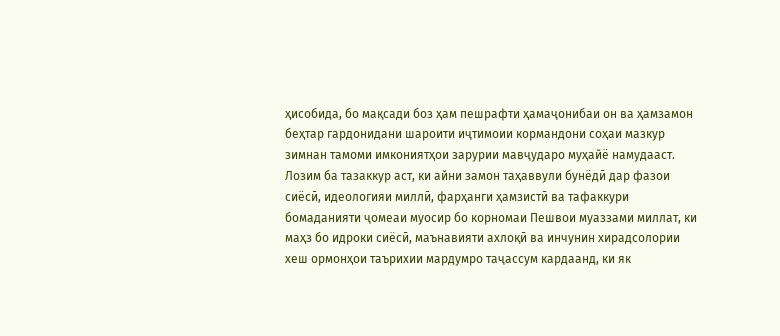ҳисобида, бо мақсади боз ҳам пешрафти ҳамаҷонибаи он ва ҳамзамон беҳтар гардонидани шароити иҷтимоии кормандони соҳаи мазкур зимнан тамоми имкониятҳои зарурии мавҷударо муҳайё намудааст.
Лозим ба тазаккур аст, ки айни замон таҳаввули бунёдӣ дар фазои сиёсӣ, идеологияи миллӣ, фарҳанги ҳамзистӣ ва тафаккури бомаданияти ҷомеаи муосир бо корномаи Пешвои муаззами миллат, ки маҳз бо идроки сиёсӣ, маънавияти ахлоқӣ ва инчунин хирадсолории хеш ормонҳои таърихии мардумро таҷассум кардаанд, ки як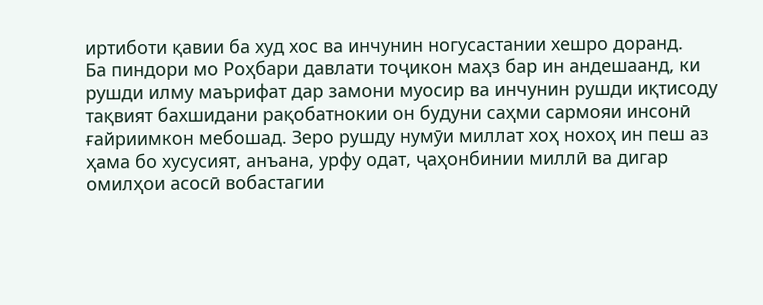иртиботи қавии ба худ хос ва инчунин ногусастании хешро доранд.
Ба пиндори мо Роҳбари давлати тоҷикон маҳз бар ин андешаанд, ки рушди илму маърифат дар замони муосир ва инчунин рушди иқтисоду тақвият бахшидани рақобатнокии он будуни саҳми сармояи инсонӣ ғайриимкон мебошад. Зеро рушду нумӯи миллат хоҳ нохоҳ ин пеш аз ҳама бо хусусият, анъана, урфу одат, ҷаҳонбинии миллӣ ва дигар омилҳои асосӣ вобастагии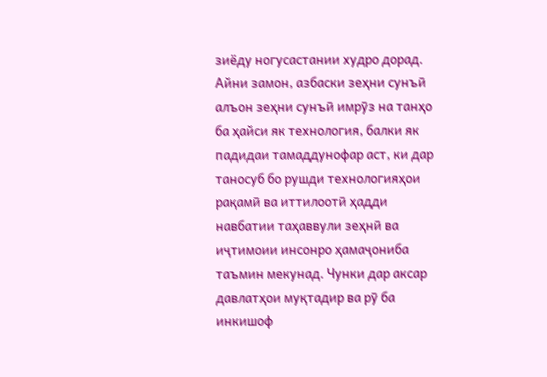зиёду ногусастании худро дорад.
Айни замон, азбаски зеҳни сунъӣ алъон зеҳни сунъӣ имрӯз на танҳо ба ҳайси як технология, балки як падидаи тамаддунофар аст, ки дар таносуб бо рушди технологияҳои рақамӣ ва иттилоотӣ ҳадди навбатии таҳаввули зеҳнӣ ва иҷтимоии инсонро ҳамаҷониба таъмин мекунад. Чунки дар аксар давлатҳои муқтадир ва рӯ ба инкишоф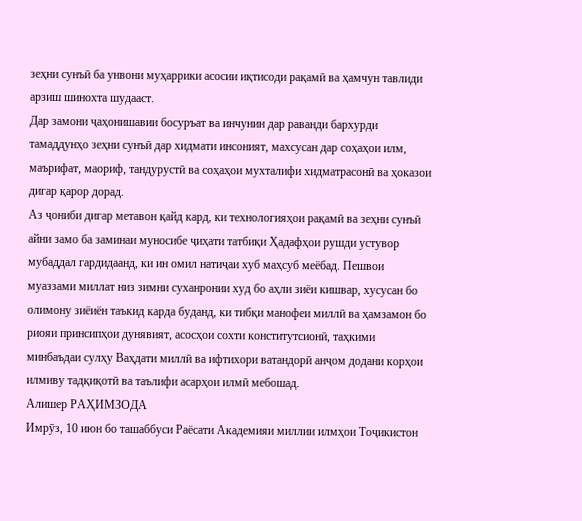зеҳни сунъӣ ба унвони муҳаррики асосии иқтисоди рақамӣ ва ҳамчун тавлиди арзиш шинохта шудааст.
Дар замони ҷаҳонишавии босуръат ва инчунин дар раванди бархурди тамаддунҳо зеҳни сунъӣ дар хидмати инсоният, махсусан дар соҳаҳои илм, маърифат, маориф, тандурустӣ ва соҳаҳои мухталифи хидматрасонӣ ва ҳоказои дигар қарор дорад.
Аз ҷониби дигар метавон қайд кард, ки технологияҳои рақамӣ ва зеҳни сунъӣ айни замо ба заминаи муносибе ҷиҳати татбиқи Ҳадафҳои рушди устувор мубаддал гардидаанд, ки ин омил натиҷаи хуб маҳсуб меёбад. Пешвои муаззами миллат низ зимни суханронии худ бо аҳли зиёи кишвар, хусусан бо олимону зиёиён таъкид карда буданд, ки тибқи манофеи миллӣ ва ҳамзамон бо риояи принсипҳои дунявият, асосҳои сохти конститутсионӣ, таҳкими минбаъдаи сулҳу Ваҳдати миллӣ ва ифтихори ватандорӣ анҷом додани корҳои илмиву тадқиқотӣ ва таълифи асарҳои илмӣ мебошад.
Алишер РАҲИМЗОДА
Имрӯз, 10 июн бо ташаббуси Раёсати Академияи миллии илмҳои Тоҷикистон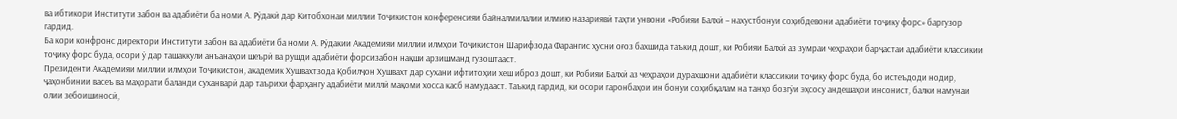ва ибтикори Институти забон ва адабиёти ба номи А. Рӯдакӣ дар Китобхонаи миллии Тоҷикистон конференсияи байналмилалии илмию назариявӣ таҳти унвони «Робияи Балхӣ – нахустбонуи соҳибдевони адабиёти тоҷику форс» баргузор гардид.
Ба кори конфронс директори Институти забон ва адабиёти ба номи А. Рӯдакии Академияи миллии илмҳои Тоҷикистон Шарифзода Фарангис ҳусни оғоз бахшида таъкид дошт, ки Робияи Балхӣ аз зумраи чеҳраҳои барҷастаи адабиёти классикии тоҷику форс буда, осори ӯ дар ташаккули анъанаҳои шеърӣ ва рушди адабиёти форсизабон нақши арзишманд гузоштааст.
Президенти Академияи миллии илмҳои Тоҷикистон, академик Хушвахтзода Қобилҷон Хушвахт дар сухани ифтитоҳии хеш иброз дошт, ки Робияи Балхӣ аз чеҳраҳои дурахшони адабиёти классикии тоҷику форс буда, бо истеъдоди нодир, ҷаҳонбинии васеъ ва маҳорати баланди суханварӣ дар таърихи фарҳангу адабиёти миллӣ мақоми хосса касб намудааст. Таъкид гардид, ки осори гаронбаҳои ин бонуи соҳибқалам на танҳо бозгӯи эҳсосу андешаҳои инсонист, балки намунаи олии зебоишиносӣ,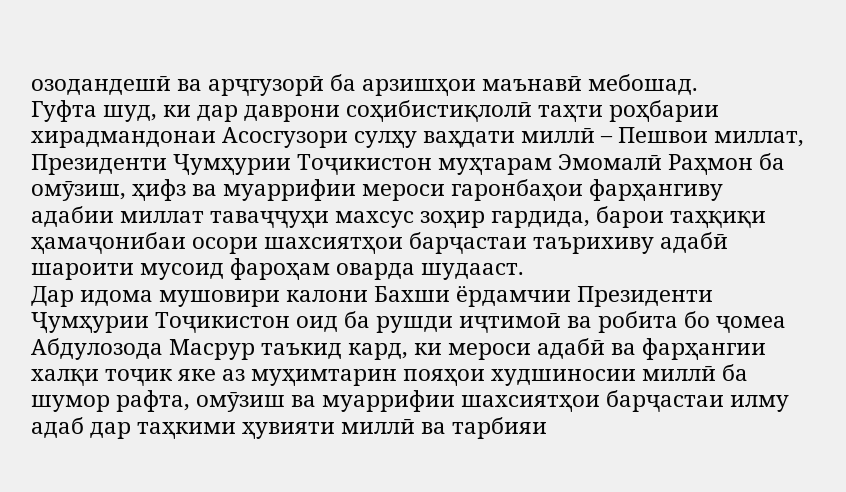озодандешӣ ва арҷгузорӣ ба арзишҳои маънавӣ мебошад.
Гуфта шуд, ки дар даврони соҳибистиқлолӣ таҳти роҳбарии хирадмандонаи Асосгузори сулҳу ваҳдати миллӣ – Пешвои миллат, Президенти Ҷумҳурии Тоҷикистон муҳтарам Эмомалӣ Раҳмон ба омӯзиш, ҳифз ва муаррифии мероси гаронбаҳои фарҳангиву адабии миллат таваҷҷуҳи махсус зоҳир гардида, барои таҳқиқи ҳамаҷонибаи осори шахсиятҳои барҷастаи таърихиву адабӣ шароити мусоид фароҳам оварда шудааст.
Дар идома мушовири калони Бахши ёрдамчии Президенти Ҷумҳурии Тоҷикистон оид ба рушди иҷтимоӣ ва робита бо ҷомеа Абдулозода Масрур таъкид кард, ки мероси адабӣ ва фарҳангии халқи тоҷик яке аз муҳимтарин пояҳои худшиносии миллӣ ба шумор рафта, омӯзиш ва муаррифии шахсиятҳои барҷастаи илму адаб дар таҳкими ҳувияти миллӣ ва тарбияи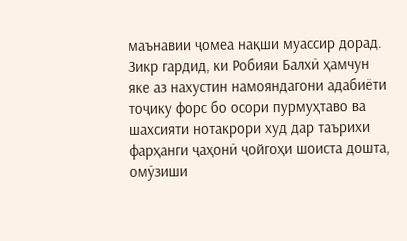маънавии ҷомеа нақши муассир дорад.
Зикр гардид, ки Робияи Балхӣ ҳамчун яке аз нахустин намояндагони адабиёти тоҷику форс бо осори пурмуҳтаво ва шахсияти нотакрори худ дар таърихи фарҳанги ҷаҳонӣ ҷойгоҳи шоиста дошта, омӯзиши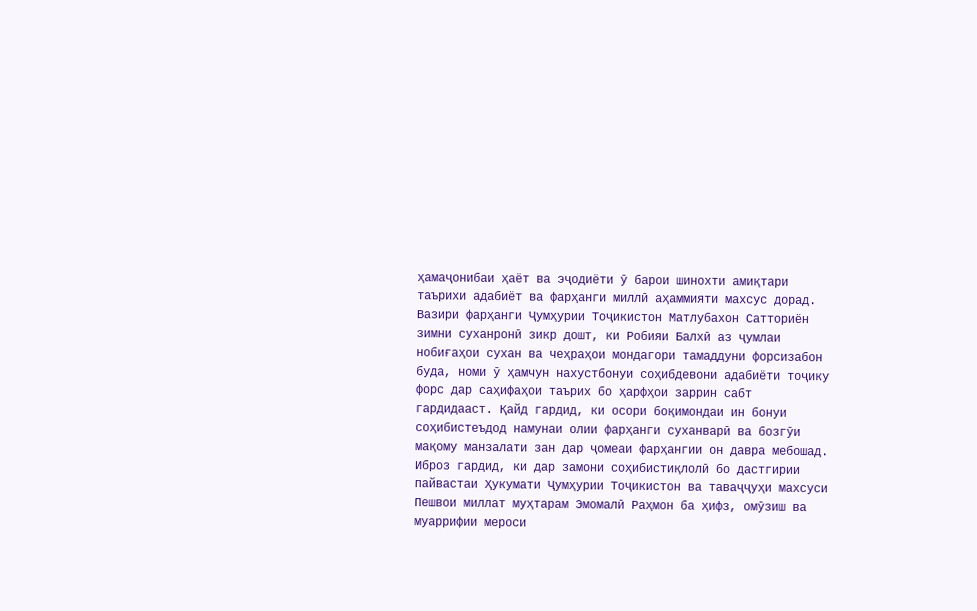ҳамаҷонибаи ҳаёт ва эҷодиёти ӯ барои шинохти амиқтари таърихи адабиёт ва фарҳанги миллӣ аҳаммияти махсус дорад.
Вазири фарҳанги Ҷумҳурии Тоҷикистон Матлубахон Сатториён зимни суханронӣ зикр дошт, ки Робияи Балхӣ аз ҷумлаи нобиғаҳои сухан ва чеҳраҳои мондагори тамаддуни форсизабон буда, номи ӯ ҳамчун нахустбонуи соҳибдевони адабиёти тоҷику форс дар саҳифаҳои таърих бо ҳарфҳои заррин сабт гардидааст. Қайд гардид, ки осори боқимондаи ин бонуи соҳибистеъдод намунаи олии фарҳанги суханварӣ ва бозгӯи мақому манзалати зан дар ҷомеаи фарҳангии он давра мебошад.
Иброз гардид, ки дар замони соҳибистиқлолӣ бо дастгирии пайвастаи Ҳукумати Ҷумҳурии Тоҷикистон ва таваҷҷуҳи махсуси Пешвои миллат муҳтарам Эмомалӣ Раҳмон ба ҳифз, омӯзиш ва муаррифии мероси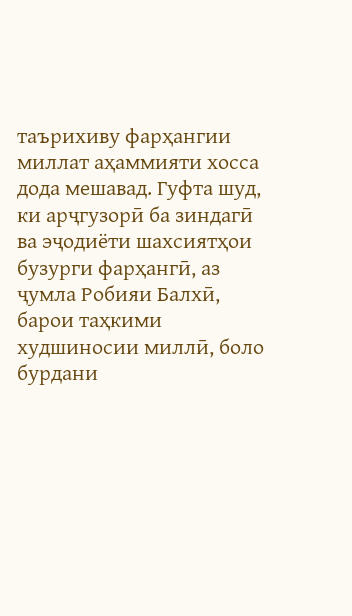таърихиву фарҳангии миллат аҳаммияти хосса дода мешавад. Гуфта шуд, ки арҷгузорӣ ба зиндагӣ ва эҷодиёти шахсиятҳои бузурги фарҳангӣ, аз ҷумла Робияи Балхӣ, барои таҳкими худшиносии миллӣ, боло бурдани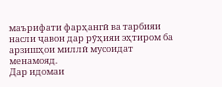маърифати фарҳангӣ ва тарбияи насли ҷавон дар рӯҳияи эҳтиром ба арзишҳои миллӣ мусоидат менамояд.
Дар идомаи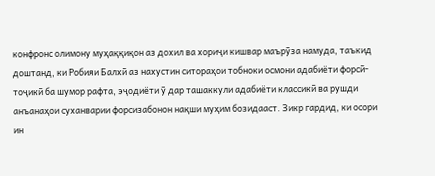конфронс олимону муҳаққиқон аз дохил ва хориҷи кишвар маърӯза намуда, таъкид доштанд, ки Робияи Балхӣ аз нахустин ситораҳои тобноки осмони адабиёти форсӣ-тоҷикӣ ба шумор рафта, эҷодиёти ӯ дар ташаккули адабиёти классикӣ ва рушди анъанаҳои суханварии форсизабонон нақши муҳим бозидааст. Зикр гардид, ки осори ин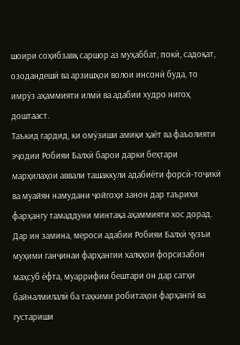шоири соҳибзавқ саршор аз муҳаббат, покӣ, садоқат, озодандешӣ ва арзишҳои волои инсонӣ буда, то имрӯз аҳаммияти илмӣ ва адабии худро нигоҳ доштааст.
Таъкид гардид, ки омӯзиши амиқи ҳаёт ва фаъолияти эҷодии Робияи Балхӣ барои дарки беҳтари марҳилаҳои аввали ташаккули адабиёти форсӣ-тоҷикӣ ва муайян намудани ҷойгоҳи занон дар таърихи фарҳангу тамаддуни минтақа аҳаммияти хос дорад. Дар ин замина, мероси адабии Робияи Балхӣ ҷузъи муҳими ганҷинаи фарҳангии халқҳои форсизабон маҳсуб ёфта, муаррифии бештари он дар сатҳи байналмилалӣ ба таҳкими робитаҳои фарҳангӣ ва густариши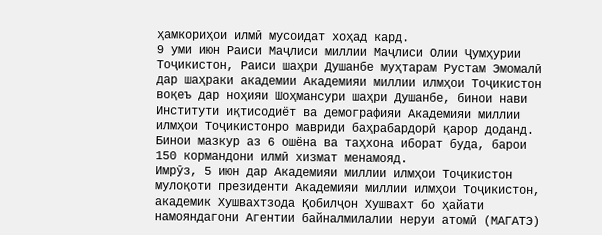ҳамкориҳои илмӣ мусоидат хоҳад кард.
9 уми июн Раиси Маҷлиси миллии Маҷлиси Олии Ҷумҳурии Тоҷикистон, Раиси шаҳри Душанбе муҳтарам Рустам Эмомалӣ дар шаҳраки академии Академияи миллии илмҳои Тоҷикистон воқеъ дар ноҳияи Шоҳмансури шаҳри Душанбе, бинои нави Институти иқтисодиёт ва демографияи Академияи миллии илмҳои Тоҷикистонро мавриди баҳрабардорӣ қарор доданд.
Бинои мазкур аз 6 ошёна ва таҳхона иборат буда, барои 150 кормандони илмӣ хизмат менамояд.
Имрӯз, 5 июн дар Академияи миллии илмҳои Тоҷикистон мулоқоти президенти Академияи миллии илмҳои Тоҷикистон, академик Хушвахтзода Қобилҷон Хушвахт бо ҳайати намояндагони Агентии байналмилалии неруи атомӣ (МАГАТЭ)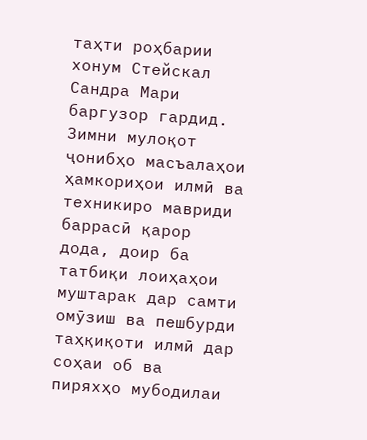таҳти роҳбарии хонум Стейскал Сандра Мари баргузор гардид.
Зимни мулоқот ҷонибҳо масъалаҳои ҳамкориҳои илмӣ ва техникиро мавриди баррасӣ қарор дода, доир ба татбиқи лоиҳаҳои муштарак дар самти омӯзиш ва пешбурди таҳқиқоти илмӣ дар соҳаи об ва пиряхҳо мубодилаи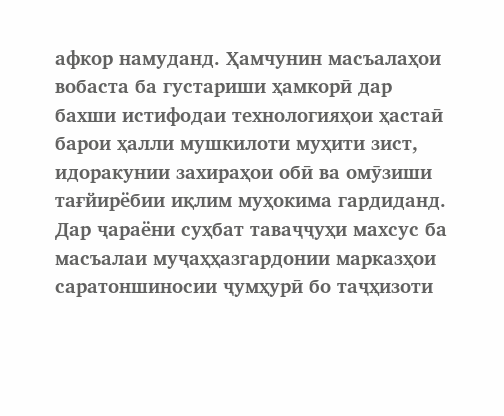афкор намуданд. Ҳамчунин масъалаҳои вобаста ба густариши ҳамкорӣ дар бахши истифодаи технологияҳои ҳастаӣ барои ҳалли мушкилоти муҳити зист, идоракунии захираҳои обӣ ва омӯзиши тағйирёбии иқлим муҳокима гардиданд.
Дар ҷараёни суҳбат таваҷҷуҳи махсус ба масъалаи муҷаҳҳазгардонии марказҳои саратоншиносии ҷумҳурӣ бо таҷҳизоти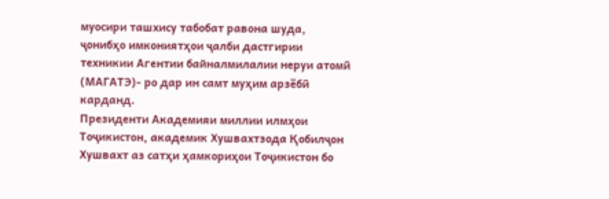муосири ташхису табобат равона шуда, ҷонибҳо имкониятҳои ҷалби дастгирии техникии Агентии байналмилалии неруи атомӣ (МАГАТЭ)- ро дар ин самт муҳим арзёбӣ карданд.
Президенти Академияи миллии илмҳои Тоҷикистон, академик Хушвахтзода Қобилҷон Хушвахт аз сатҳи ҳамкориҳои Тоҷикистон бо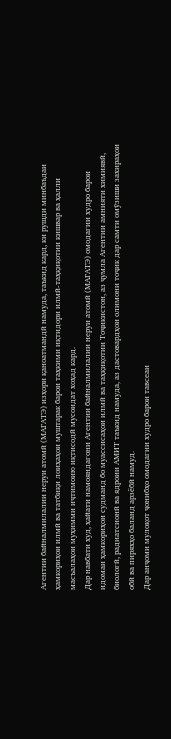Агентии байналмилалии неруи атомӣ (МАГАТЭ) изҳори қаноатмандӣ намуда, таъкид кард, ки рушди минбаъдаи ҳамкориҳои илмӣ ва татбиқи лоиҳаҳои муштарак барои таҳкими иқтидори илмӣ-таҳқиқотии кишвар ва ҳалли масъалаҳои муҳимми иҷтимоию иқтисодӣ мусоидат хоҳад кард.
Дар навбати худ, ҳайати намояндагони Агентии байналмилалии неруи атомӣ (МАГАТЭ) омодагии худро барои идомаи ҳамкориҳои судманд бо муассисаҳои илмӣ ва таҳқиқотии Тоҷикистон, аз ҷумла Агентии амнияти химиявӣ, биологӣ, радиатсионӣ ва ядроии АМИТ таъкид намуда, аз дастовардҳои олимони тоҷик дар самти омӯзиши захираҳои обӣ ва пиряхҳо баланд арзёбӣ намуд.
Дар анҷоми мулоқот ҷонибҳо омодагии худро барои тавсеаи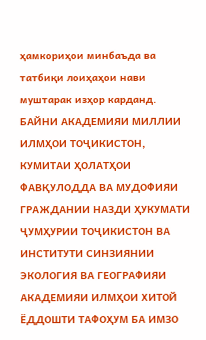ҳамкориҳои минбаъда ва татбиқи лоиҳаҳои нави муштарак изҳор карданд.
БАЙНИ АКАДЕМИЯИ МИЛЛИИ ИЛМҲОИ ТОҶИКИСТОН, КУМИТАИ ҲОЛАТҲОИ ФАВҚУЛОДДА ВА МУДОФИЯИ ГРАЖДАНИИ НАЗДИ ҲУКУМАТИ ҶУМҲУРИИ ТОҶИКИСТОН ВА ИНСТИТУТИ СИНЗИЯНИИ ЭКОЛОГИЯ ВА ГЕОГРАФИЯИ АКАДЕМИЯИ ИЛМҲОИ ХИТОЙ ЁДДОШТИ ТАФОҲУМ БА ИМЗО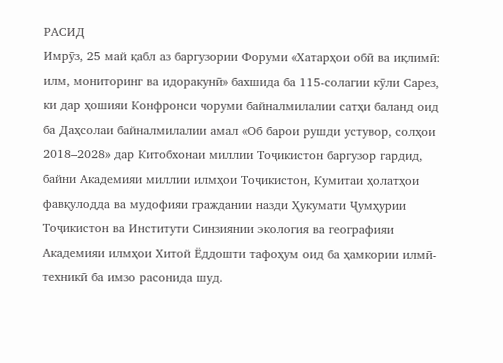РАСИД
Имрӯз, 25 май қабл аз баргузории Форуми «Хатарҳои обӣ ва иқлимӣ: илм, мониторинг ва идоракунӣ» бахшида ба 115-солагии кӯли Сарез, ки дар ҳошияи Конфронси чоруми байналмилалии сатҳи баланд оид ба Даҳсолаи байналмилалии амал «Об барои рушди устувор, солҳои 2018–2028» дар Китобхонаи миллии Тоҷикистон баргузор гардид, байни Академияи миллии илмҳои Тоҷикистон, Кумитаи ҳолатҳои фавқулодда ва мудофияи граждании назди Ҳукумати Ҷумҳурии Тоҷикистон ва Институти Синзиянии экология ва географияи Академияи илмҳои Хитой Ёддошти тафоҳум оид ба ҳамкории илмӣ-техникӣ ба имзо расонида шуд.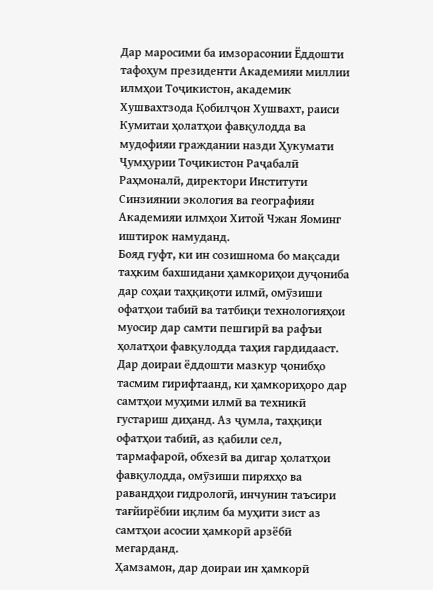Дар маросими ба имзорасонии Ёддошти тафоҳум президенти Академияи миллии илмҳои Тоҷикистон, академик Хушвахтзода Қобилҷон Хушвахт, раиси Кумитаи ҳолатҳои фавқулодда ва мудофияи граждании назди Ҳукумати Ҷумҳурии Тоҷикистон Раҷабалӣ Раҳмоналӣ, директори Институти Синзиянии экология ва географияи Академияи илмҳои Хитой Чжан Яоминг иштирок намуданд.
Бояд гуфт, ки ин созишнома бо мақсади таҳким бахшидани ҳамкориҳои дуҷониба дар соҳаи таҳқиқоти илмӣ, омӯзиши офатҳои табиӣ ва татбиқи технологияҳои муосир дар самти пешгирӣ ва рафъи ҳолатҳои фавқулодда таҳия гардидааст.
Дар доираи ёддошти мазкур ҷонибҳо тасмим гирифтаанд, ки ҳамкориҳоро дар самтҳои муҳими илмӣ ва техникӣ густариш диҳанд. Аз ҷумла, таҳқиқи офатҳои табиӣ, аз қабили сел, тармафароӣ, обхезӣ ва дигар ҳолатҳои фавқулодда, омӯзиши пиряхҳо ва равандҳои гидрологӣ, инчунин таъсири тағйирёбии иқлим ба муҳити зист аз самтҳои асосии ҳамкорӣ арзёбӣ мегарданд.
Ҳамзамон, дар доираи ин ҳамкорӣ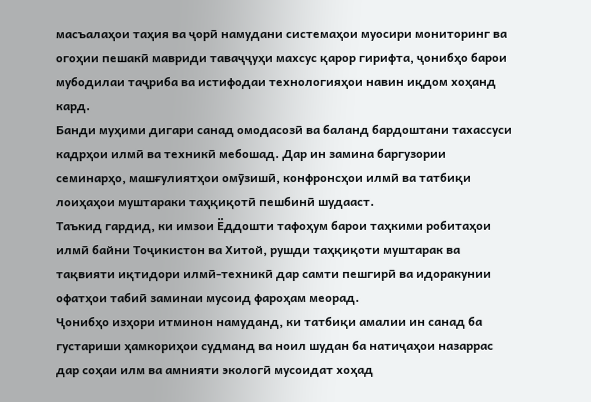масъалаҳои таҳия ва ҷорӣ намудани системаҳои муосири мониторинг ва огоҳии пешакӣ мавриди таваҷҷуҳи махсус қарор гирифта, ҷонибҳо барои мубодилаи таҷриба ва истифодаи технологияҳои навин иқдом хоҳанд кард.
Банди муҳими дигари санад омодасозӣ ва баланд бардоштани тахассуси кадрҳои илмӣ ва техникӣ мебошад. Дар ин замина баргузории семинарҳо, машғулиятҳои омӯзишӣ, конфронсҳои илмӣ ва татбиқи лоиҳаҳои муштараки таҳқиқотӣ пешбинӣ шудааст.
Таъкид гардид, ки имзои Ёддошти тафоҳум барои таҳкими робитаҳои илмӣ байни Тоҷикистон ва Хитой, рушди таҳқиқоти муштарак ва тақвияти иқтидори илмӣ-техникӣ дар самти пешгирӣ ва идоракунии офатҳои табиӣ заминаи мусоид фароҳам меорад.
Ҷонибҳо изҳори итминон намуданд, ки татбиқи амалии ин санад ба густариши ҳамкориҳои судманд ва ноил шудан ба натиҷаҳои назаррас дар соҳаи илм ва амнияти экологӣ мусоидат хоҳад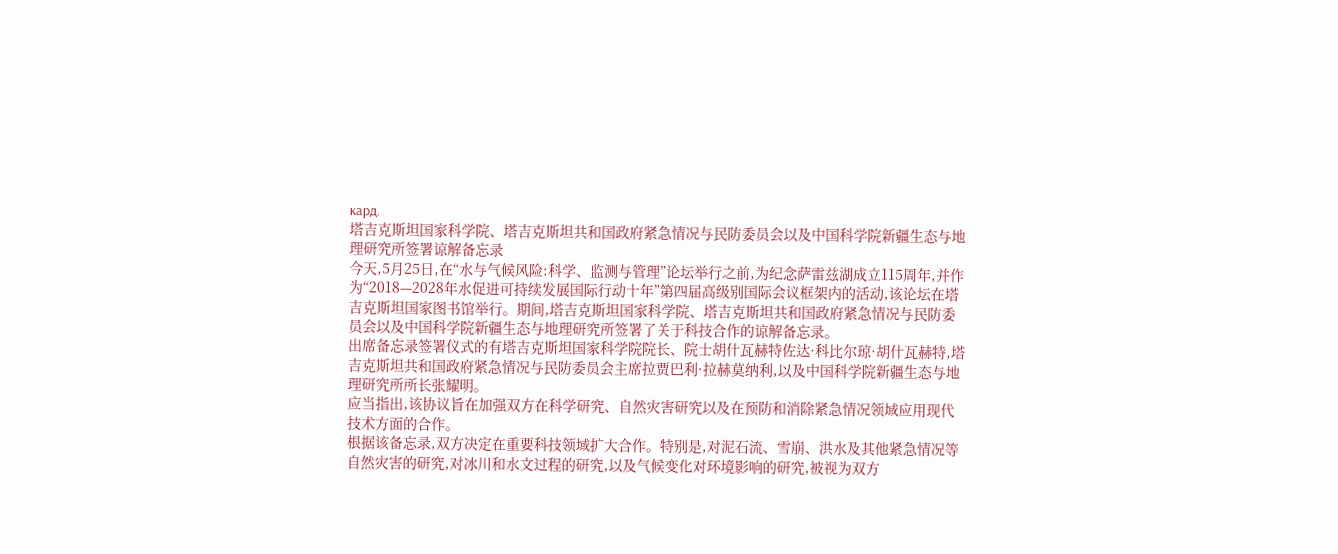кард.
塔吉克斯坦国家科学院、塔吉克斯坦共和国政府紧急情况与民防委员会以及中国科学院新疆生态与地理研究所签署谅解备忘录
今天,5月25日,在“水与气候风险:科学、监测与管理”论坛举行之前,为纪念萨雷兹湖成立115周年,并作为“2018—2028年水促进可持续发展国际行动十年”第四届高级别国际会议框架内的活动,该论坛在塔吉克斯坦国家图书馆举行。期间,塔吉克斯坦国家科学院、塔吉克斯坦共和国政府紧急情况与民防委员会以及中国科学院新疆生态与地理研究所签署了关于科技合作的谅解备忘录。
出席备忘录签署仪式的有塔吉克斯坦国家科学院院长、院士胡什瓦赫特佐达·科比尔琼·胡什瓦赫特,塔吉克斯坦共和国政府紧急情况与民防委员会主席拉贾巴利·拉赫莫纳利,以及中国科学院新疆生态与地理研究所所长张耀明。
应当指出,该协议旨在加强双方在科学研究、自然灾害研究以及在预防和消除紧急情况领域应用现代技术方面的合作。
根据该备忘录,双方决定在重要科技领域扩大合作。特别是,对泥石流、雪崩、洪水及其他紧急情况等自然灾害的研究,对冰川和水文过程的研究,以及气候变化对环境影响的研究,被视为双方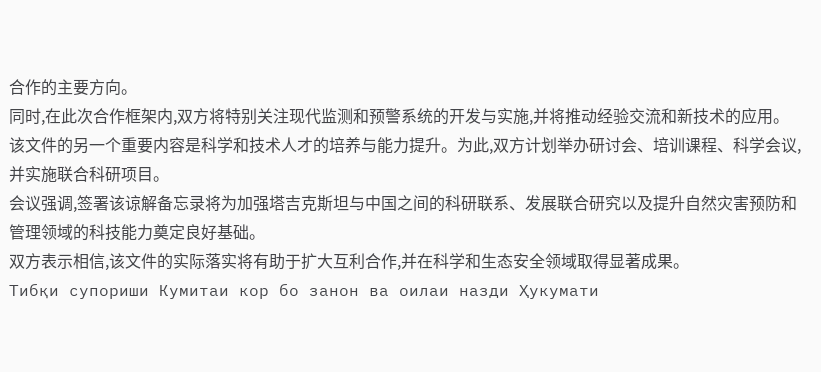合作的主要方向。
同时,在此次合作框架内,双方将特别关注现代监测和预警系统的开发与实施,并将推动经验交流和新技术的应用。
该文件的另一个重要内容是科学和技术人才的培养与能力提升。为此,双方计划举办研讨会、培训课程、科学会议,并实施联合科研项目。
会议强调,签署该谅解备忘录将为加强塔吉克斯坦与中国之间的科研联系、发展联合研究以及提升自然灾害预防和管理领域的科技能力奠定良好基础。
双方表示相信,该文件的实际落实将有助于扩大互利合作,并在科学和生态安全领域取得显著成果。
Тибқи супориши Кумитаи кор бо занон ва оилаи назди Ҳукумати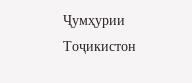Ҷумҳурии Тоҷикистон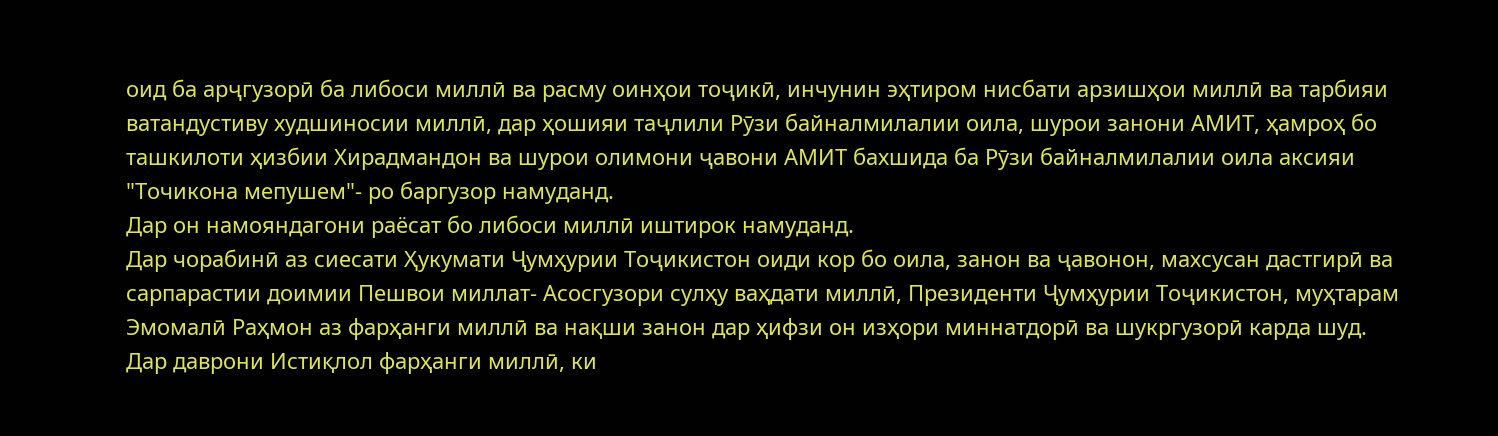оид ба арҷгузорӣ ба либоси миллӣ ва расму оинҳои тоҷикӣ, инчунин эҳтиром нисбати арзишҳои миллӣ ва тарбияи ватандустиву худшиносии миллӣ, дар ҳошияи таҷлили Рӯзи байналмилалии оила, шурои занони АМИТ, ҳамроҳ бо ташкилоти ҳизбии Хирадмандон ва шурои олимони ҷавони АМИТ бахшида ба Рӯзи байналмилалии оила аксияи "Точикона мепушем"- ро баргузор намуданд.
Дар он намояндагони раёсат бо либоси миллӣ иштирок намуданд.
Дар чорабинӣ аз сиесати Ҳукумати Ҷумҳурии Тоҷикистон оиди кор бо оила, занон ва ҷавонон, махсусан дастгирӣ ва сарпарастии доимии Пешвои миллат- Асосгузори сулҳу ваҳдати миллӣ, Президенти Ҷумҳурии Тоҷикистон, муҳтарам Эмомалӣ Раҳмон аз фарҳанги миллӣ ва нақши занон дар ҳифзи он изҳори миннатдорӣ ва шукргузорӣ карда шуд.
Дар даврони Истиқлол фарҳанги миллӣ, ки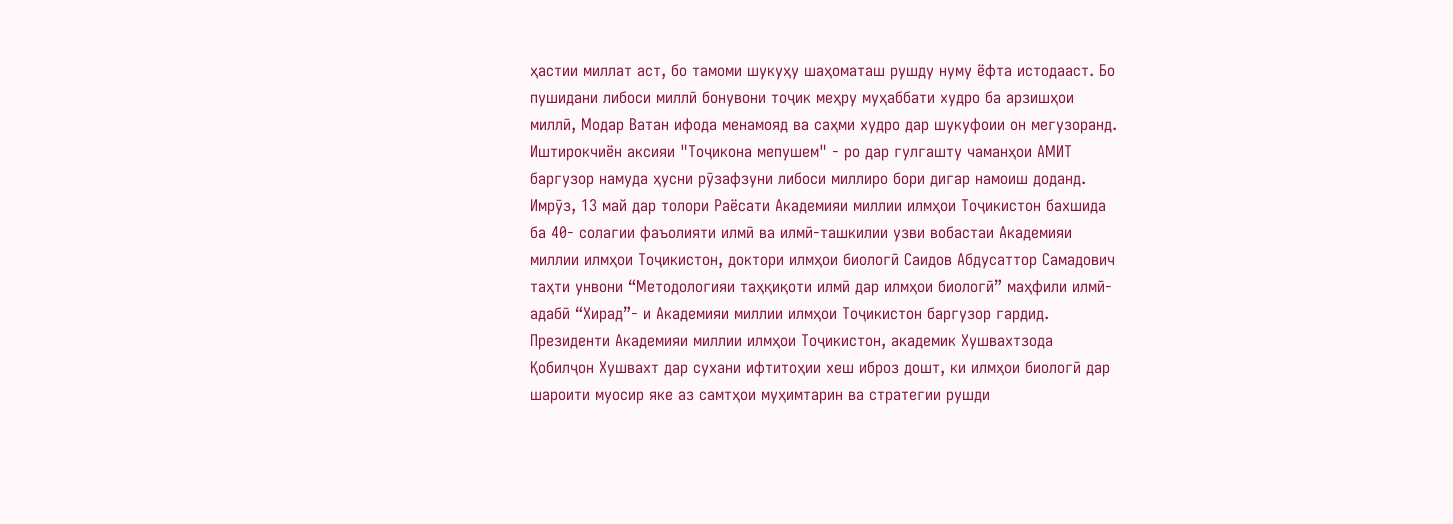ҳастии миллат аст, бо тамоми шукуҳу шаҳоматаш рушду нуму ёфта истодааст. Бо пушидани либоси миллӣ бонувони тоҷик меҳру муҳаббати худро ба арзишҳои миллӣ, Модар Ватан ифода менамояд ва саҳми худро дар шукуфоии он мегузоранд.
Иштирокчиён аксияи "Тоҷикона мепушем" - ро дар гулгашту чаманҳои АМИТ баргузор намуда ҳусни рӯзафзуни либоси миллиро бори дигар намоиш доданд.
Имрӯз, 13 май дар толори Раёсати Академияи миллии илмҳои Тоҷикистон бахшида ба 40- солагии фаъолияти илмӣ ва илмӣ-ташкилии узви вобастаи Академияи миллии илмҳои Тоҷикистон, доктори илмҳои биологӣ Саидов Абдусаттор Самадович таҳти унвони “Методологияи таҳқиқоти илмӣ дар илмҳои биологӣ” маҳфили илмӣ-адабӣ “Хирад”- и Академияи миллии илмҳои Тоҷикистон баргузор гардид.
Президенти Академияи миллии илмҳои Тоҷикистон, академик Хушвахтзода Қобилҷон Хушвахт дар сухани ифтитоҳии хеш иброз дошт, ки илмҳои биологӣ дар шароити муосир яке аз самтҳои муҳимтарин ва стратегии рушди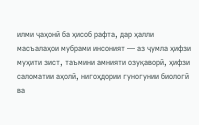илми ҷаҳонӣ ба ҳисоб рафта, дар ҳалли масъалаҳои мубрами инсоният — аз ҷумла ҳифзи муҳити зист, таъмини амнияти озуқаворӣ, ҳифзи саломатии аҳолӣ, нигоҳдории гуногунии биологӣ ва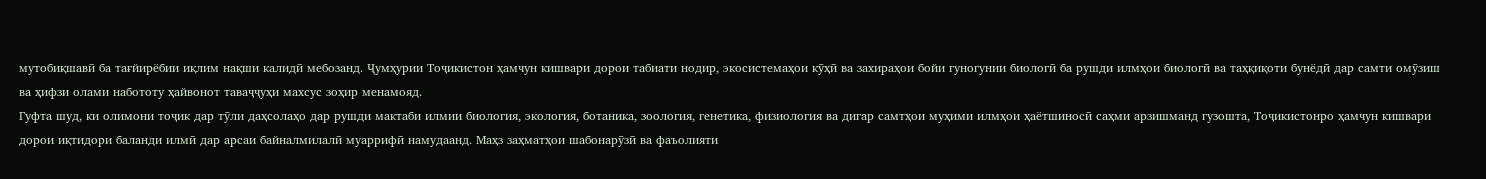мутобиқшавӣ ба тағйирёбии иқлим нақши калидӣ мебозанд. Ҷумҳурии Тоҷикистон ҳамчун кишвари дорои табиати нодир, экосистемаҳои кӯҳӣ ва захираҳои бойи гуногунии биологӣ ба рушди илмҳои биологӣ ва таҳқиқоти бунёдӣ дар самти омӯзиш ва ҳифзи олами набототу ҳайвонот таваҷҷуҳи махсус зоҳир менамояд.
Гуфта шуд, ки олимони тоҷик дар тӯли даҳсолаҳо дар рушди мактаби илмии биология, экология, ботаника, зоология, генетика, физиология ва дигар самтҳои муҳими илмҳои ҳаётшиносӣ саҳми арзишманд гузошта, Тоҷикистонро ҳамчун кишвари дорои иқтидори баланди илмӣ дар арсаи байналмилалӣ муаррифӣ намудаанд. Маҳз заҳматҳои шабонарӯзӣ ва фаъолияти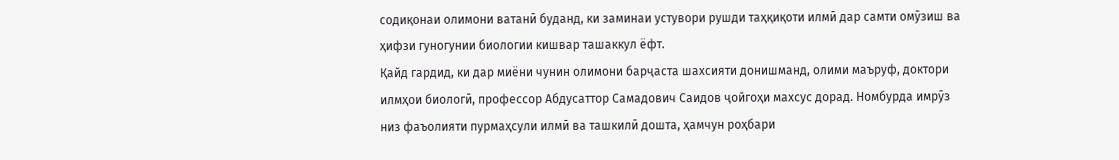содиқонаи олимони ватанӣ буданд, ки заминаи устувори рушди таҳқиқоти илмӣ дар самти омӯзиш ва ҳифзи гуногунии биологии кишвар ташаккул ёфт.
Қайд гардид, ки дар миёни чунин олимони барҷаста шахсияти донишманд, олими маъруф, доктори илмҳои биологӣ, профессор Абдусаттор Самадович Саидов ҷойгоҳи махсус дорад. Номбурда имрӯз низ фаъолияти пурмаҳсули илмӣ ва ташкилӣ дошта, ҳамчун роҳбари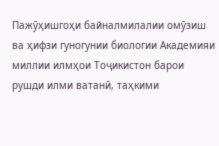Пажӯҳишгоҳи байналмилалии омӯзиш ва ҳифзи гуногунии биологии Академияи миллии илмҳои Тоҷикистон барои рушди илми ватанӣ, таҳкими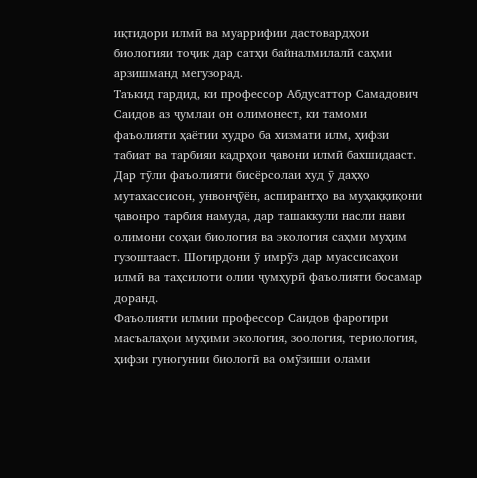иқтидори илмӣ ва муаррифии дастовардҳои биологияи тоҷик дар сатҳи байналмилалӣ саҳми арзишманд мегузорад.
Таъкид гардид, ки профессор Абдусаттор Самадович Саидов аз ҷумлаи он олимонест, ки тамоми фаъолияти ҳаётии худро ба хизмати илм, ҳифзи табиат ва тарбияи кадрҳои ҷавони илмӣ бахшидааст. Дар тӯли фаъолияти бисёрсолаи худ ӯ даҳҳо мутахассисон, унвонҷӯён, аспирантҳо ва муҳаққиқони ҷавонро тарбия намуда, дар ташаккули насли нави олимони соҳаи биология ва экология саҳми муҳим гузоштааст. Шогирдони ӯ имрӯз дар муассисаҳои илмӣ ва таҳсилоти олии ҷумҳурӣ фаъолияти босамар доранд.
Фаъолияти илмии профессор Саидов фарогири масъалаҳои муҳими экология, зоология, териология, ҳифзи гуногунии биологӣ ва омӯзиши олами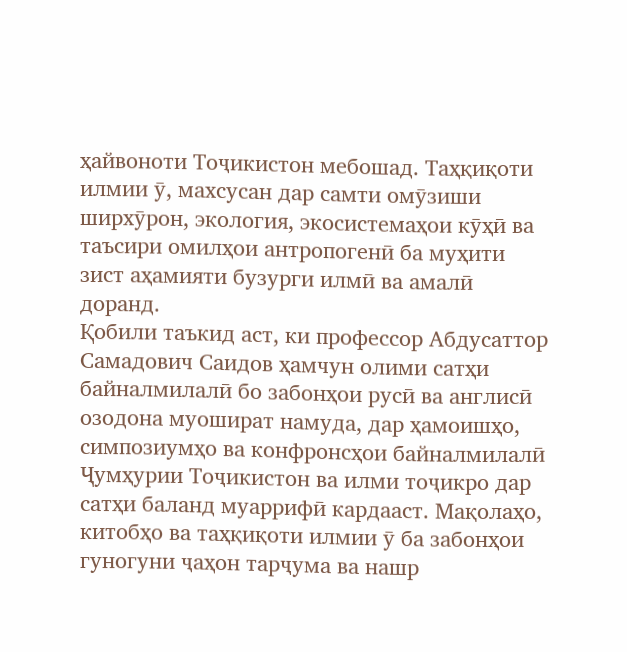ҳайвоноти Тоҷикистон мебошад. Таҳқиқоти илмии ӯ, махсусан дар самти омӯзиши ширхӯрон, экология, экосистемаҳои кӯҳӣ ва таъсири омилҳои антропогенӣ ба муҳити зист аҳамияти бузурги илмӣ ва амалӣ доранд.
Қобили таъкид аст, ки профессор Абдусаттор Самадович Саидов ҳамчун олими сатҳи байналмилалӣ бо забонҳои русӣ ва англисӣ озодона муошират намуда, дар ҳамоишҳо, симпозиумҳо ва конфронсҳои байналмилалӣ Ҷумҳурии Тоҷикистон ва илми тоҷикро дар сатҳи баланд муаррифӣ кардааст. Мақолаҳо, китобҳо ва таҳқиқоти илмии ӯ ба забонҳои гуногуни ҷаҳон тарҷума ва нашр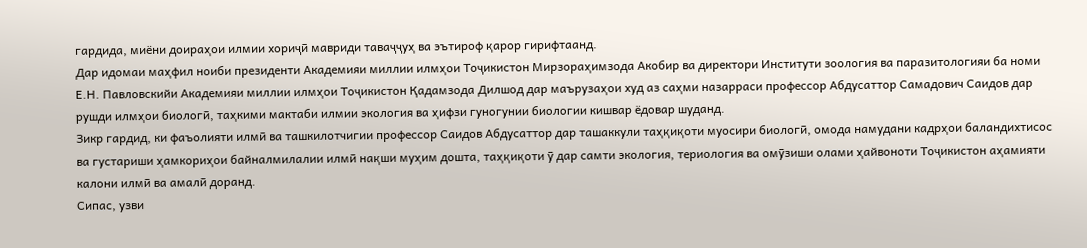гардида, миёни доираҳои илмии хориҷӣ мавриди таваҷҷуҳ ва эътироф қарор гирифтаанд.
Дар идомаи маҳфил ноиби президенти Академияи миллии илмҳои Тоҷикистон Мирзораҳимзода Акобир ва директори Институти зоология ва паразитологияи ба номи Е.Н. Павловскийи Академияи миллии илмҳои Тоҷикистон Қадамзода Дилшод дар маърузаҳои худ аз саҳми назарраси профессор Абдусаттор Самадович Саидов дар рушди илмҳои биологӣ, таҳкими мактаби илмии экология ва ҳифзи гуногунии биологии кишвар ёдовар шуданд.
Зикр гардид, ки фаъолияти илмӣ ва ташкилотчигии профессор Саидов Абдусаттор дар ташаккули таҳқиқоти муосири биологӣ, омода намудани кадрҳои баландихтисос ва густариши ҳамкориҳои байналмилалии илмӣ нақши муҳим дошта, таҳқиқоти ӯ дар самти экология, териология ва омӯзиши олами ҳайвоноти Тоҷикистон аҳамияти калони илмӣ ва амалӣ доранд.
Сипас, узви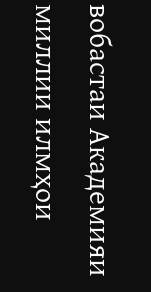вобастаи Академияи миллии илмҳои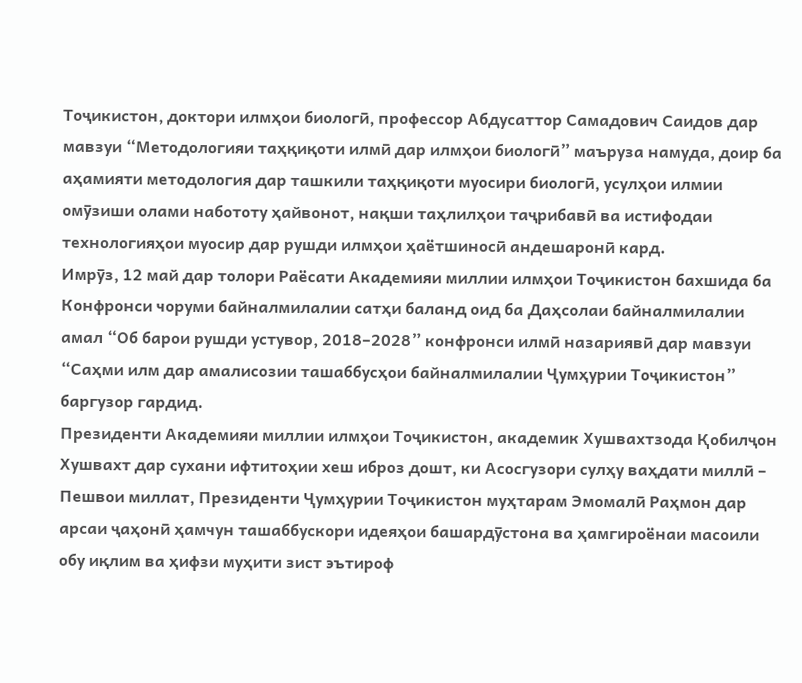Тоҷикистон, доктори илмҳои биологӣ, профессор Абдусаттор Самадович Саидов дар мавзуи “Методологияи таҳқиқоти илмӣ дар илмҳои биологӣ” маъруза намуда, доир ба аҳамияти методология дар ташкили таҳқиқоти муосири биологӣ, усулҳои илмии омӯзиши олами набототу ҳайвонот, нақши таҳлилҳои таҷрибавӣ ва истифодаи технологияҳои муосир дар рушди илмҳои ҳаётшиносӣ андешаронӣ кард.
Имрӯз, 12 май дар толори Раёсати Академияи миллии илмҳои Тоҷикистон бахшида ба Конфронси чоруми байналмилалии сатҳи баланд оид ба Даҳсолаи байналмилалии амал “Об барои рушди устувор, 2018–2028” конфронси илмӣ назариявӣ дар мавзуи “Саҳми илм дар амалисозии ташаббусҳои байналмилалии Ҷумҳурии Тоҷикистон” баргузор гардид.
Президенти Академияи миллии илмҳои Тоҷикистон, академик Хушвахтзода Қобилҷон Хушвахт дар сухани ифтитоҳии хеш иброз дошт, ки Асосгузори сулҳу ваҳдати миллӣ – Пешвои миллат, Президенти Ҷумҳурии Тоҷикистон муҳтарам Эмомалӣ Раҳмон дар арсаи ҷаҳонӣ ҳамчун ташаббускори идеяҳои башардӯстона ва ҳамгироёнаи масоили обу иқлим ва ҳифзи муҳити зист эътироф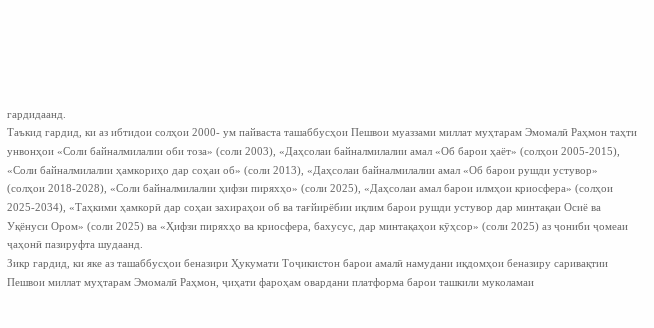гардидаанд.
Таъкид гардид, ки аз ибтидои солҳои 2000- ум пайваста ташаббусҳои Пешвои муаззами миллат муҳтарам Эмомалӣ Раҳмон таҳти унвонҳои «Соли байналмилалии оби тоза» (соли 2003), «Даҳсолаи байналмилалии амал «Об барои ҳаёт» (солҳои 2005-2015), «Соли байналмилалии ҳамкориҳо дар соҳаи об» (соли 2013), «Даҳсолаи байналмилалии амал «Об барои рушди устувор» (солҳои 2018-2028), «Соли байналмилалии ҳифзи пиряхҳо» (соли 2025), «Даҳсолаи амал барои илмҳои криосфера» (солҳои 2025-2034), «Таҳкими ҳамкорӣ дар соҳаи захираҳои об ва тағйирёбии иқлим барои рушди устувор дар минтақаи Осиё ва Уқёнуси Ором» (соли 2025) ва «Ҳифзи пиряхҳо ва криосфера, бахусус, дар минтақаҳои кӯҳсор» (соли 2025) аз ҷониби ҷомеаи ҷаҳонӣ пазируфта шудаанд.
Зикр гардид, ки яке аз ташаббусҳои беназири Ҳукумати Тоҷикистон барои амалӣ намудани иқдомҳои беназиру саривақтии Пешвои миллат муҳтарам Эмомалӣ Раҳмон, ҷиҳати фароҳам овардани платформа барои ташкили муколамаи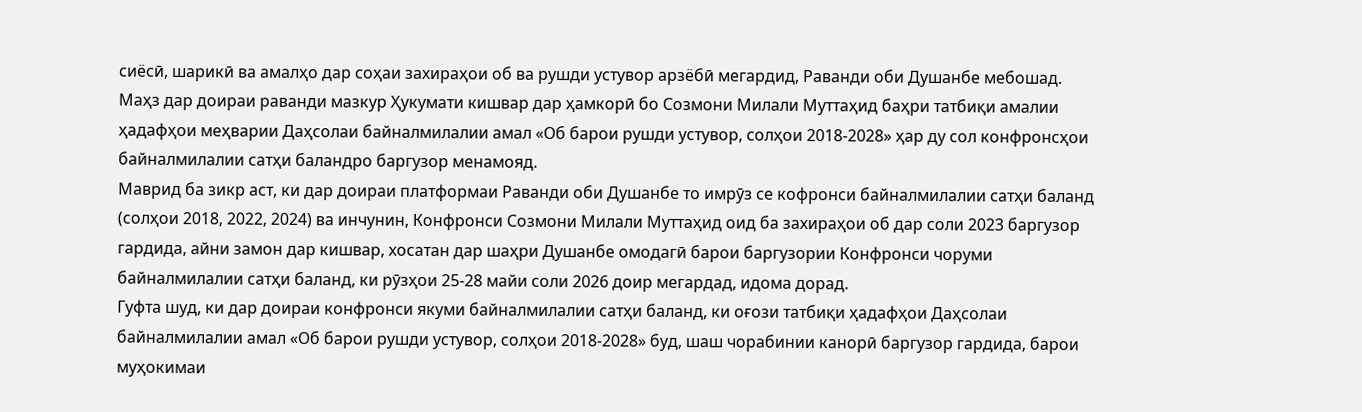сиёсӣ, шарикӣ ва амалҳо дар соҳаи захираҳои об ва рушди устувор арзёбӣ мегардид, Раванди оби Душанбе мебошад. Маҳз дар доираи раванди мазкур Ҳукумати кишвар дар ҳамкорӣ бо Созмони Милали Муттаҳид баҳри татбиқи амалии ҳадафҳои меҳварии Даҳсолаи байналмилалии амал «Об барои рушди устувор, солҳои 2018-2028» ҳар ду сол конфронсҳои байналмилалии сатҳи баландро баргузор менамояд.
Маврид ба зикр аст, ки дар доираи платформаи Раванди оби Душанбе то имрӯз се кофронси байналмилалии сатҳи баланд (солҳои 2018, 2022, 2024) ва инчунин, Конфронси Созмони Милали Муттаҳид оид ба захираҳои об дар соли 2023 баргузор гардида, айни замон дар кишвар, хосатан дар шаҳри Душанбе омодагӣ барои баргузории Конфронси чоруми байналмилалии сатҳи баланд, ки рӯзҳои 25-28 майи соли 2026 доир мегардад, идома дорад.
Гуфта шуд, ки дар доираи конфронси якуми байналмилалии сатҳи баланд, ки оғози татбиқи ҳадафҳои Даҳсолаи байналмилалии амал «Об барои рушди устувор, солҳои 2018-2028» буд, шаш чорабинии канорӣ баргузор гардида, барои муҳокимаи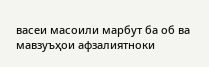васеи масоили марбут ба об ва мавзуъҳои афзалиятноки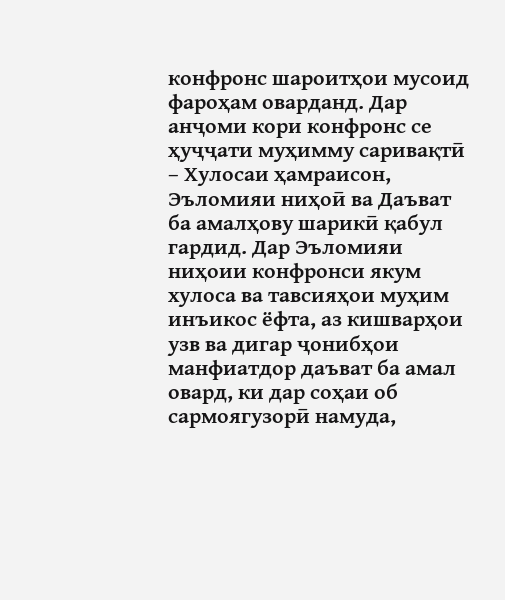конфронс шароитҳои мусоид фароҳам оварданд. Дар анҷоми кори конфронс се ҳуҷҷати муҳимму саривақтӣ – Хулосаи ҳамраисон, Эъломияи ниҳоӣ ва Даъват ба амалҳову шарикӣ қабул гардид. Дар Эъломияи ниҳоии конфронси якум хулоса ва тавсияҳои муҳим инъикос ёфта, аз кишварҳои узв ва дигар ҷонибҳои манфиатдор даъват ба амал овард, ки дар соҳаи об сармоягузорӣ намуда,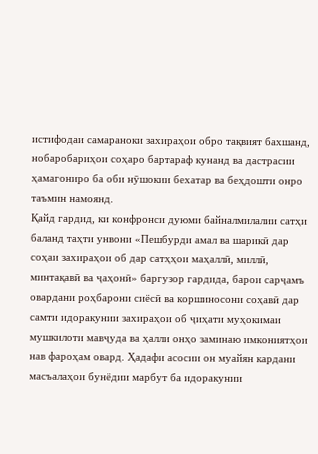истифодаи самараноки захираҳои обро тақвият бахшанд, нобаробариҳои соҳаро бартараф кунанд ва дастрасии ҳамагониро ба оби нӯшокии бехатар ва беҳдошти онро таъмин намоянд.
Қайд гардид, ки конфронси дуюми байналмилалии сатҳи баланд таҳти унвони «Пешбурди амал ва шарикӣ дар соҳаи захираҳои об дар сатҳҳои маҳаллӣ, миллӣ, минтақавӣ ва ҷаҳонӣ» баргузор гардида, барои сарҷамъ овардани роҳбарони сиёсӣ ва коршиносони соҳавӣ дар самти идоракунии захираҳои об ҷиҳати муҳокимаи мушкилоти мавҷуда ва ҳалли онҳо заминаю имкониятҳои нав фароҳам овард. Ҳадафи асосии он муайян кардани масъалаҳои бунёдии марбут ба идоракунии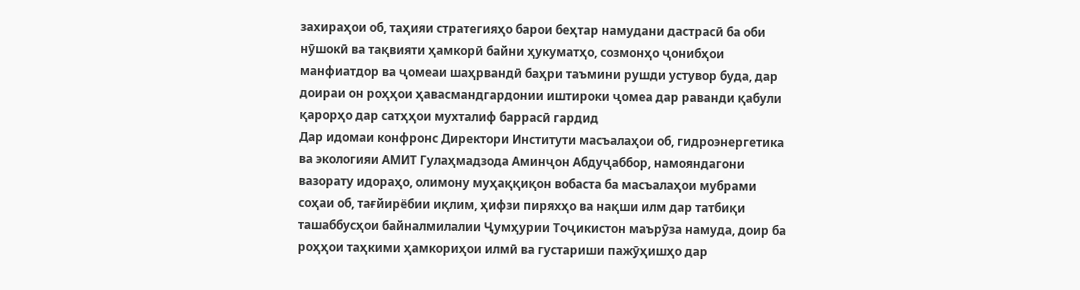захираҳои об, таҳияи стратегияҳо барои беҳтар намудани дастрасӣ ба оби нӯшокӣ ва тақвияти ҳамкорӣ байни ҳукуматҳо, созмонҳо ҷонибҳои манфиатдор ва ҷомеаи шаҳрвандӣ баҳри таъмини рушди устувор буда, дар доираи он роҳҳои ҳавасмандгардонии иштироки ҷомеа дар раванди қабули қарорҳо дар сатҳҳои мухталиф баррасӣ гардид
Дар идомаи конфронс Директори Институти масъалаҳои об, гидроэнергетика ва экологияи АМИТ Гулаҳмадзода Аминҷон Абдуҷаббор, намояндагони вазорату идораҳо, олимону муҳаққиқон вобаста ба масъалаҳои мубрами соҳаи об, тағйирёбии иқлим, ҳифзи пиряхҳо ва нақши илм дар татбиқи ташаббусҳои байналмилалии Ҷумҳурии Тоҷикистон маърӯза намуда, доир ба роҳҳои таҳкими ҳамкориҳои илмӣ ва густариши пажӯҳишҳо дар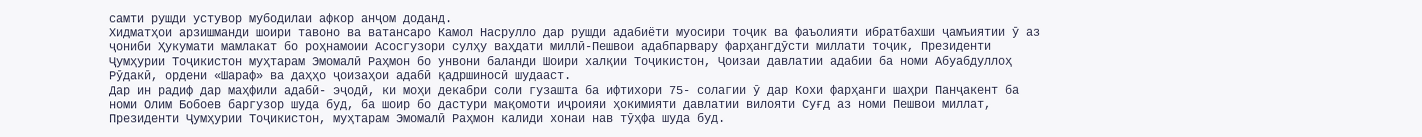самти рушди устувор мубодилаи афкор анҷом доданд.
Хидматҳои арзишманди шоири тавоно ва ватансаро Камол Насрулло дар рушди адабиёти муосири тоҷик ва фаъолияти ибратбахши ҷамъиятии ӯ аз ҷониби Ҳукумати мамлакат бо роҳнамоии Асосгузори сулҳу ваҳдати миллӣ-Пешвои адабпарвару фарҳангдӯсти миллати тоҷик, Президенти Ҷумҳурии Тоҷикистон муҳтарам Эмомалӣ Раҳмон бо унвони баланди Шоири халқии Тоҷикистон, Ҷоизаи давлатии адабии ба номи Абуабдуллоҳ Рӯдакӣ, ордени «Шараф» ва даҳҳо ҷоизаҳои адабӣ қадршиносӣ шудааст.
Дар ин радиф дар маҳфили адабӣ- эҷодӣ, ки моҳи декабри соли гузашта ба ифтихори 75- солагии ӯ дар Кохи фарҳанги шаҳри Панҷакент ба номи Олим Бобоев баргузор шуда буд, ба шоир бо дастури мақомоти иҷроияи ҳокимияти давлатии вилояти Суғд аз номи Пешвои миллат, Президенти Ҷумҳурии Тоҷикистон, муҳтарам Эмомалӣ Раҳмон калиди хонаи нав тӯҳфа шуда буд.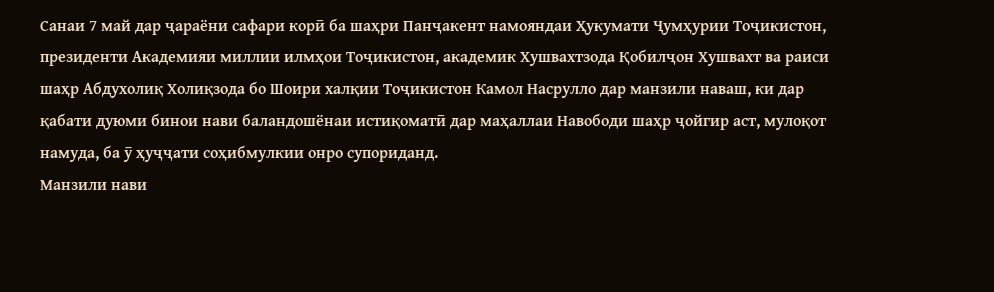Санаи 7 май дар ҷараёни сафари корӣ ба шаҳри Панҷакент намояндаи Ҳукумати Ҷумҳурии Тоҷикистон, президенти Академияи миллии илмҳои Тоҷикистон, академик Хушвахтзода Қобилҷон Хушвахт ва раиси шаҳр Абдухолиқ Холиқзода бо Шоири халқии Тоҷикистон Камол Насрулло дар манзили наваш, ки дар қабати дуюми бинои нави баландошёнаи истиқоматӣ дар маҳаллаи Навободи шаҳр ҷойгир аст, мулоқот намуда, ба ӯ ҳуҷҷати соҳибмулкии онро супориданд.
Манзили нави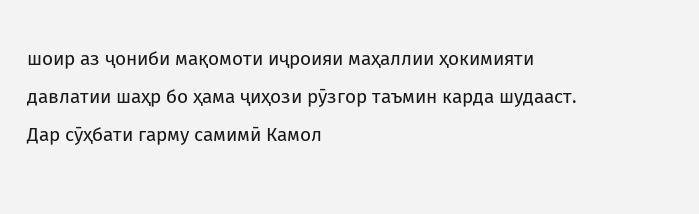шоир аз ҷониби мақомоти иҷроияи маҳаллии ҳокимияти давлатии шаҳр бо ҳама ҷиҳози рӯзгор таъмин карда шудааст.
Дар сӯҳбати гарму самимӣ Камол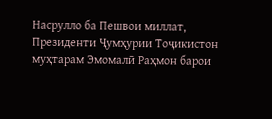Насрулло ба Пешвои миллат, Президенти Ҷумҳурии Тоҷикистон муҳтарам Эмомалӣ Раҳмон барои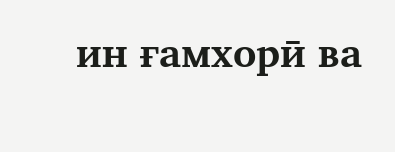ин ғамхорӣ ва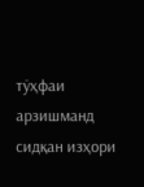тӯҳфаи арзишманд сидқан изҳори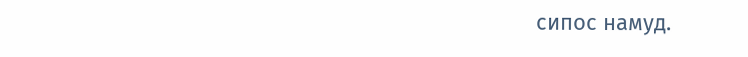сипос намуд.